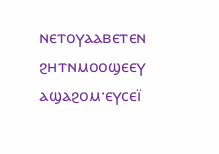ⲛⲉⲧⲟⲩⲁⲁⲃⲉⲧⲉⲛ
ϩⲏⲧⲛⲙⲟⲟϣⲉⲉⲩ
ⲁϣⲁϩⲟⲙ·ⲉⲩⲥⲉⲓ̈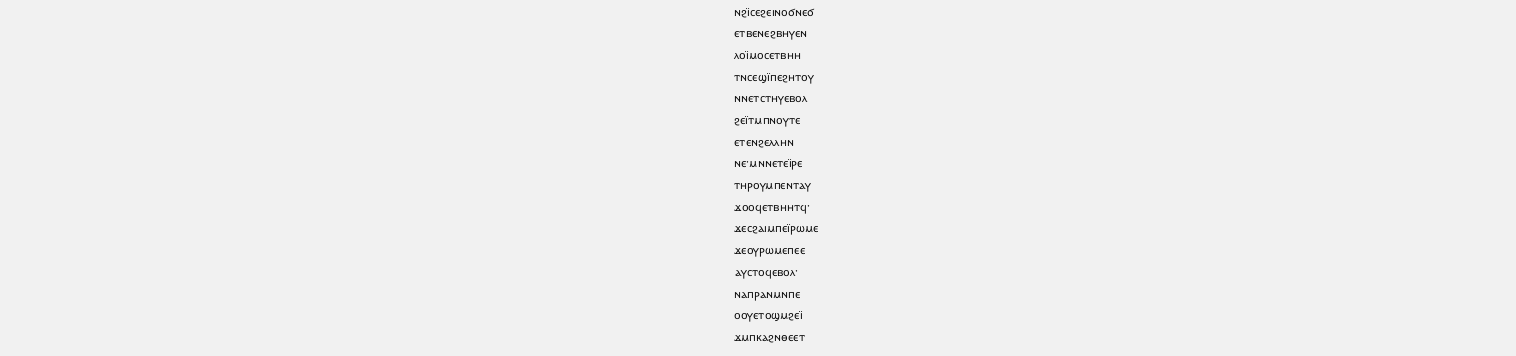ⲛϩⲓ̈ⲥⲉϩⲉⲓⲛⲟϭⲛⲉϭ
ⲉⲧⲃⲉⲛⲉϩⲃⲏⲩⲉⲛ
ⲗⲟⲓ̈ⲙⲟⲥⲉⲧⲃⲏⲏ
ⲧⲛⲥⲉϣⲓ̈ⲡⲉϩⲏⲧⲟⲩ
ⲛⲛⲉⲧⲥⲧⲏⲩⲉⲃⲟⲗ
ϩⲉⲓ̈ⲧⲙⲡⲛⲟⲩⲧⲉ
ⲉⲧⲉⲛϩⲉⲗⲗⲏⲛ
ⲛⲉ·ⲙⲛⲛⲉⲧⲉⲓ̈ⲣⲉ
ⲧⲏⲣⲟⲩⲙⲡⲉⲛⲧⲁⲩ
ϫⲟⲟϥⲉⲧⲃⲏⲏⲧϥ·
ϫⲉⲥϩⲁⲓⲙⲡⲉⲓ̈ⲣⲱⲙⲉ
ϫⲉⲟⲩⲣⲱⲙⲉⲡⲉⲉ
ⲁⲩⲥⲧⲟϥⲉⲃⲟⲗ·
ⲛⲁⲡⲣⲁⲛⲙⲛⲡⲉ
ⲟⲟⲩⲉⲧⲟϣⲙϩⲉⲓ̈
ϫⲙⲡⲕⲁϩⲛⲑⲉⲉⲧ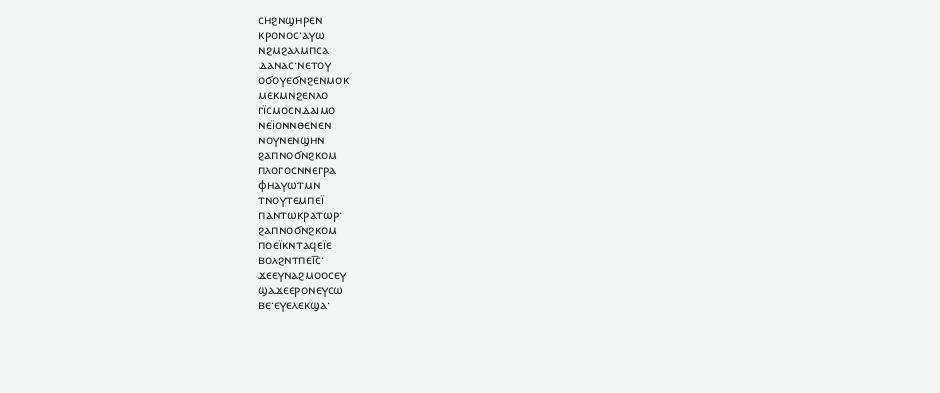ⲥⲏϩⲛϣⲏⲣⲉⲛ
ⲕⲣⲟⲛⲟⲥ·ⲁⲩⲱ
ⲛϩⲙϩⲁⲗⲙⲡⲥⲁ
ⲇⲁⲛⲁⲥ·ⲛⲉⲧⲟⲩ
ⲟϭⲟⲩⲉϭⲛϩⲉⲛⲙⲟⲕ
ⲙⲉⲕⲙⲛϩⲉⲛⲗⲟ
ⲅⲓ̈ⲥⲙⲟⲥⲛⲇⲁⲓⲙⲟ
ⲛⲉⲓ̈ⲟⲛⲛⲑⲉⲛⲉⲛ
ⲛⲟⲩⲛⲉⲛϣⲏⲛ
ϩⲁⲡⲛⲟϭⲛϩⲕⲟⲙ
ⲡⲗⲟⲅⲟⲥⲛⲛⲉⲅⲣⲁ
ⲫⲏⲁⲩⲱⲧⲙⲛ
ⲧⲛⲟⲩⲧⲉⲙⲡⲉⲓ̈
ⲡⲁⲛⲧⲱⲕⲣⲁⲧⲱⲣ·
ϩⲁⲡⲛⲟϭⲛϩⲕⲟⲙ
ⲡⲟⲉⲓ̈ⲕⲛⲧⲁϥⲉⲓ̈ⲉ
ⲃⲟⲗϩⲛⲧⲡⲉⲓ︤ⲥ︥·
ϫⲉⲉⲩⲛⲁϩⲙⲟⲟⲥⲉⲩ
ϣⲁϫⲉⲉⲣⲟⲛⲉⲩⲥⲱ
ⲃⲉ·ⲉⲩⲉⲗⲉⲕϣⲁ·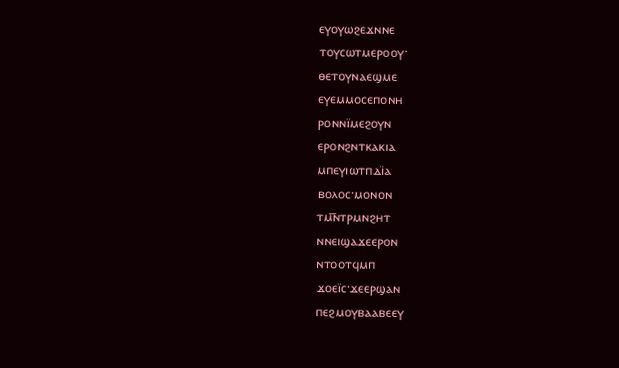ⲉⲩⲟⲩⲱϩⲉϫⲛⲛⲉ
ⲧⲟⲩⲥⲱⲧⲙⲉⲣⲟⲟⲩ·
ⲑⲉⲧⲟⲩⲛⲁⲉϣⲙⲉ
ⲉⲩⲉⲙⲙⲟⲥⲉⲡⲟⲛⲏ
ⲣⲟⲛⲛⲓ̈ⲙⲉϩⲟⲩⲛ
ⲉⲣⲟⲛϩⲛⲧⲕⲁⲕⲓⲁ
ⲙⲡⲉⲩⲓⲱⲧⲡⲇⲓ̈ⲁ
ⲃⲟⲗⲟⲥ·ⲙⲟⲛⲟⲛ
ⲧⲙ︤ⲛ︥ⲧⲣⲙⲛϩⲏⲧ
ⲛⲛⲉⲓϣⲁϫⲉⲉⲣⲟⲛ
ⲛⲧⲟⲟⲧϥⲙⲡ
ϫⲟⲉⲓ̈ⲥ·ϫⲉⲉⲣϣⲁⲛ
ⲡⲉϩⲙⲟⲩⲃⲁⲁⲃⲉⲉⲩ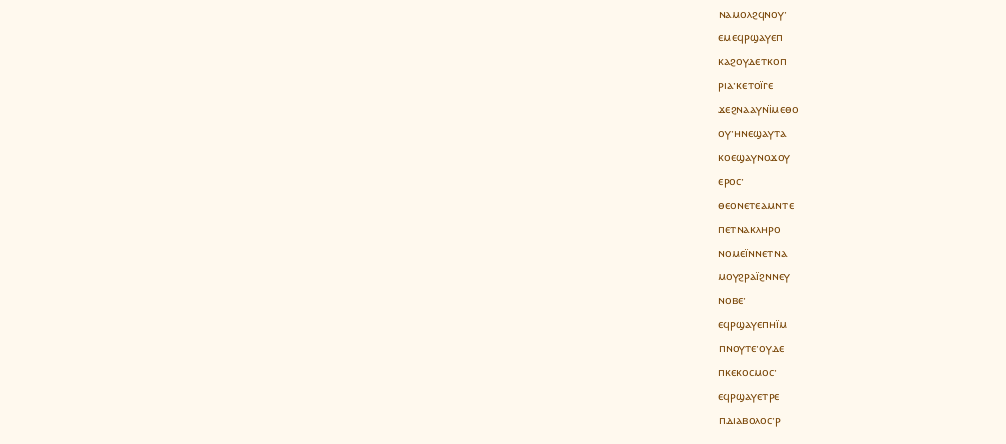ⲛⲁⲙⲟⲗϩϥⲛⲟⲩ·
ⲉⲙⲉϥⲣϣⲁⲩⲉⲡ
ⲕⲁϩⲟⲩⲇⲉⲧⲕⲟⲡ
ⲣⲓⲁ·ⲕⲉⲧⲟⲓ̈ⲅⲉ
ϫⲉϩⲛⲁⲁⲩⲛⲓ̈ⲙⲉⲑⲟ
ⲟⲩ·ⲏⲛⲉϣⲁⲩⲧⲁ
ⲕⲟⲉϣⲁⲩⲛⲟϫⲟⲩ
ⲉⲣⲟⲥ·
ⲑⲉⲟⲛⲉⲧⲉⲁⲙⲛⲧⲉ
ⲡⲉⲧⲛⲁⲕⲗⲏⲣⲟ
ⲛⲟⲙⲉⲓ̈ⲛⲛⲉⲧⲛⲁ
ⲙⲟⲩϩⲣⲁⲓ̈ϩⲛⲛⲉⲩ
ⲛⲟⲃⲉ·
ⲉϥⲣϣⲁⲩⲉⲡⲏⲓ̈ⲙ
ⲡⲛⲟⲩⲧⲉ·ⲟⲩⲇⲉ
ⲡⲕⲉⲕⲟⲥⲙⲟⲥ·
ⲉϥⲣϣⲁⲩⲉⲧⲣⲉ
ⲡⲇⲓⲁⲃⲟⲗⲟⲥ·ⲣ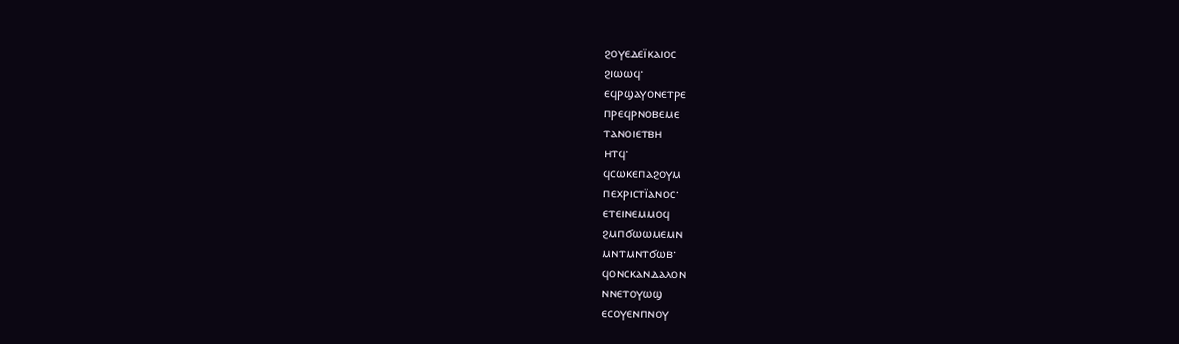ϩⲟⲩⲉⲇⲉⲓ̈ⲕⲁⲓⲟⲥ
ϩⲓⲱⲱϥ·
ⲉϥⲣϣⲁⲩⲟⲛⲉⲧⲣⲉ
ⲡⲣⲉϥⲣⲛⲟⲃⲉⲙⲉ
ⲧⲁⲛⲟⲓⲉⲧⲃⲏ
ⲏⲧϥ·
ϥⲥⲱⲕⲉⲡⲁϩⲟⲩⲙ
ⲡⲉⲭⲣⲓⲥⲧⲓ̈ⲁⲛⲟⲥ·
ⲉⲧⲉⲓⲛⲉⲙⲙⲟϥ
ϩⲙⲡϭⲱⲱⲙⲉⲙⲛ
ⲙⲛⲧⲙⲛⲧϭⲱⲃ·
ϥⲟⲛⲥⲕⲁⲛⲇⲁⲗⲟⲛ
ⲛⲛⲉⲧⲟⲩⲱϣ
ⲉⲥⲟⲩⲉⲛⲡⲛⲟⲩ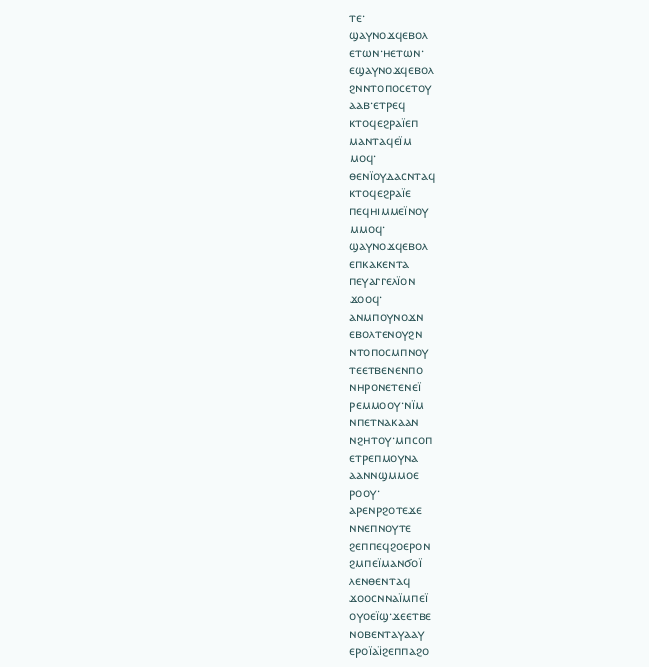ⲧⲉ·
ϣⲁⲩⲛⲟϫϥⲉⲃⲟⲗ
ⲉⲧⲱⲛ·ⲏⲉⲧⲱⲛ·
ⲉϣⲁⲩⲛⲟϫϥⲉⲃⲟⲗ
ϩⲛⲛⲧⲟⲡⲟⲥⲉⲧⲟⲩ
ⲁⲁⲃ·ⲉⲧⲣⲉϥ
ⲕⲧⲟϥⲉϩⲣⲁⲓ̈ⲉⲡ
ⲙⲁⲛⲧⲁϥⲉⲓ̈ⲙ
ⲙⲟϥ·
ⲑⲉⲛⲓ̈ⲟⲩⲇⲁⲥⲛⲧⲁϥ
ⲕⲧⲟϥⲉϩⲣⲁⲓ̈ⲉ
ⲡⲉϥⲏⲓⲙⲙⲉⲓ̈ⲛⲟⲩ
ⲙⲙⲟϥ·
ϣⲁⲩⲛⲟϫϥⲉⲃⲟⲗ
ⲉⲡⲕⲁⲕⲉⲛⲧⲁ
ⲡⲉⲩⲁⲅⲅⲉⲗⲓ̈ⲟⲛ
ϫⲟⲟϥ·
ⲁⲛⲙⲡⲟⲩⲛⲟϫⲛ
ⲉⲃⲟⲗⲧⲉⲛⲟⲩϩⲛ
ⲛⲧⲟⲡⲟⲥⲙⲡⲛⲟⲩ
ⲧⲉⲉⲧⲃⲉⲛⲉⲛⲡⲟ
ⲛⲏⲣⲟⲛⲉⲧⲉⲛⲉⲓ̈
ⲣⲉⲙⲙⲟⲟⲩ·ⲛⲓ̈ⲙ
ⲛⲡⲉⲧⲛⲁⲕⲁⲁⲛ
ⲛϩⲏⲧⲟⲩ·ⲙⲡⲥⲟⲡ
ⲉⲧⲣⲉⲡⲙⲟⲩⲛⲁ
ⲁⲁⲛⲛϣⲙⲙⲟⲉ
ⲣⲟⲟⲩ·
ⲁⲣⲉⲛⲣϩⲟⲧⲉϫⲉ
ⲛⲛⲉⲡⲛⲟⲩⲧⲉ
ϩⲉⲡⲡⲉϥϩⲟⲉⲣⲟⲛ
ϩⲙⲡⲉⲓ̈ⲙⲁⲛϭⲟⲓ̈
ⲗⲉⲛⲑⲉⲛⲧⲁϥ
ϫⲟⲟⲥⲛⲛⲁⲓ̈ⲙⲡⲉⲓ̈
ⲟⲩⲟⲉⲓ̈ϣ·ϫⲉⲉⲧⲃⲉ
ⲛⲟⲃⲉⲛⲧⲁⲩⲁⲁⲩ
ⲉⲣⲟⲓ̈ⲁⲓ̈ϩⲉⲡⲡⲁϩⲟ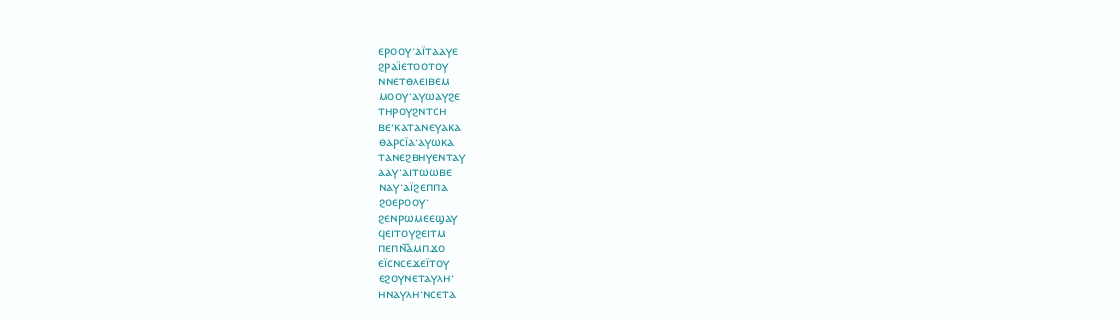ⲉⲣⲟⲟⲩ·ⲁⲓ̈ⲧⲁⲁⲩⲉ
ϩⲣⲁⲓ̈ⲉⲧⲟⲟⲧⲟⲩ
ⲛⲛⲉⲧⲑⲗⲉⲓⲃⲉⲙ
ⲙⲟⲟⲩ·ⲁⲩⲱⲁⲩϩⲉ
ⲧⲏⲣⲟⲩϩⲛⲧⲥⲏ
ⲃⲉ·ⲕⲁⲧⲁⲛⲉⲩⲁⲕⲁ
ⲑⲁⲣⲥⲓ̈ⲁ·ⲁⲩⲱⲕⲁ
ⲧⲁⲛⲉϩⲃⲏⲩⲉⲛⲧⲁⲩ
ⲁⲁⲩ·ⲁⲓⲧⲱⲱⲃⲉ
ⲛⲁⲩ·ⲁⲓ̈ϩⲉⲡⲡⲁ
ϩⲟⲉⲣⲟⲟⲩ·
ϩⲉⲛⲣⲱⲙⲉⲉϣⲁⲩ
ϥⲉⲓⲧⲟⲩϩⲉⲓⲧⲙ
ⲡⲉⲡⲛ︤ⲁ︥ⲙⲡϫⲟ
ⲉⲓ̈ⲥⲛⲥⲉϫⲉⲓ̈ⲧⲟⲩ
ⲉϩⲟⲩⲛⲉⲧⲁⲩⲗⲏ·
ⲏⲛⲁⲩⲗⲏ·ⲛⲥⲉⲧⲁ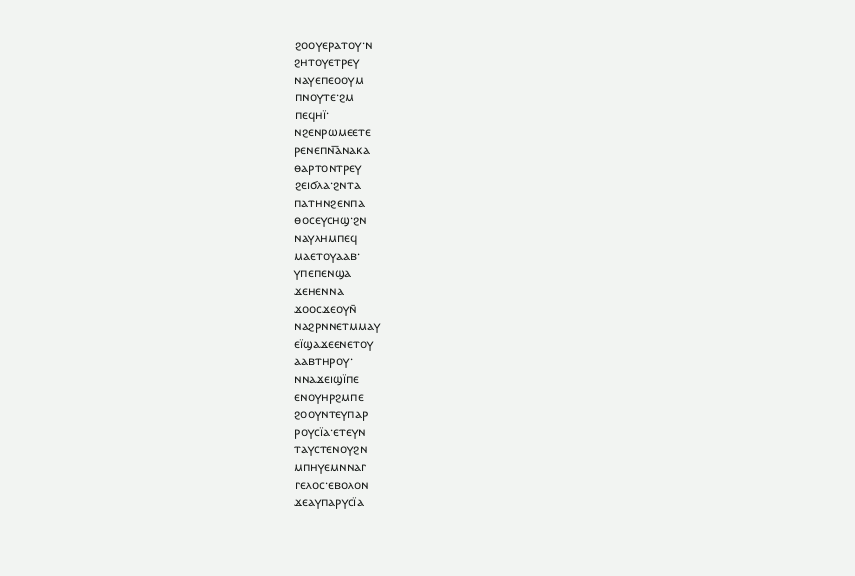ϩⲟⲟⲩⲉⲣⲁⲧⲟⲩ·ⲛ
ϩⲏⲧⲟⲩⲉⲧⲣⲉⲩ
ⲛⲁⲩⲉⲡⲉⲟⲟⲩⲙ
ⲡⲛⲟⲩⲧⲉ·ϩⲙ
ⲡⲉϥⲏⲓ̈·
ⲛϩⲉⲛⲣⲱⲙⲉⲉⲧⲉ
ⲣⲉⲛⲉⲡⲛ︤ⲁ︥ⲛⲁⲕⲁ
ⲑⲁⲣⲧⲟⲛⲧⲣⲉⲩ
ϩⲉⲓϭⲗⲁ·ϩⲛⲧⲁ
ⲡⲁⲧⲏⲛϩⲉⲛⲡⲁ
ⲑⲟⲥⲉⲩⲥⲏϣ·ϩⲛ
ⲛⲁⲩⲗⲏⲙⲡⲉϥ
ⲙⲁⲉⲧⲟⲩⲁⲁⲃ·
ⲩⲡⲉⲡⲉⲛϣⲁ
ϫⲉⲏⲉⲛⲛⲁ
ϫⲟⲟⲥϫⲉⲟⲩⲛ̄
ⲛⲁϩⲣⲛⲛⲉⲧⲙⲙⲁⲩ
ⲉⲓ̈ϣⲁϫⲉⲉⲛⲉⲧⲟⲩ
ⲁⲁⲃⲧⲏⲣⲟⲩ·
ⲛⲛⲁϫⲉⲓϣⲓ̈ⲡⲉ
ⲉⲛⲟⲩⲏⲣϩⲙⲡⲉ
ϩⲟⲟⲩⲛⲧⲉⲩⲡⲁⲣ
ⲣⲟⲩⲥⲓ̈ⲁ·ⲉⲧⲉⲩⲛ
ⲧⲁⲩⲥⲧⲉⲛⲟⲩϩⲛ
ⲙⲡⲏⲩⲉⲙⲛⲛⲁⲅ
ⲅⲉⲗⲟⲥ·ⲉⲃⲟⲗⲟⲛ
ϫⲉⲁⲩⲡⲁⲣⲩⲥⲓ̈ⲁ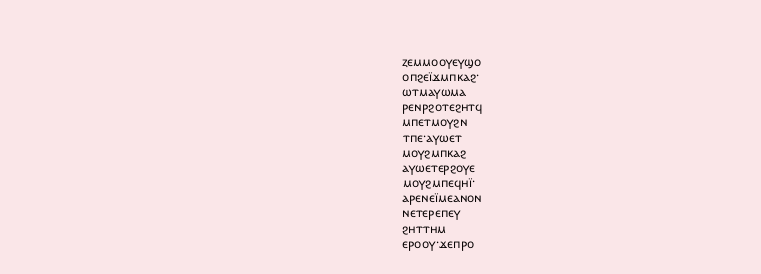ⲍⲉⲙⲙⲟⲟⲩⲉⲩϣⲟ
ⲟⲡϩⲉⲓ̈ϫⲙⲡⲕⲁϩ·
ⲱⲧⲙⲁⲩⲱⲙⲁ
ⲣⲉⲛⲣϩⲟⲧⲉϩⲏⲧϥ
ⲙⲡⲉⲧⲙⲟⲩϩⲛ
ⲧⲡⲉ·ⲁⲩⲱⲉⲧ
ⲙⲟⲩϩⲙⲡⲕⲁϩ
ⲁⲩⲱⲉⲧⲉⲣϩⲟⲩⲉ
ⲙⲟⲩϩⲙⲡⲉϥⲏⲓ̈·
ⲁⲣⲉⲛⲉⲓ̈ⲙⲉⲁⲛⲟⲛ
ⲛⲉⲧⲉⲣⲉⲡⲉⲩ
ϩⲏⲧⲧⲏⲙ
ⲉⲣⲟⲟⲩ·ϫⲉⲡⲣⲟ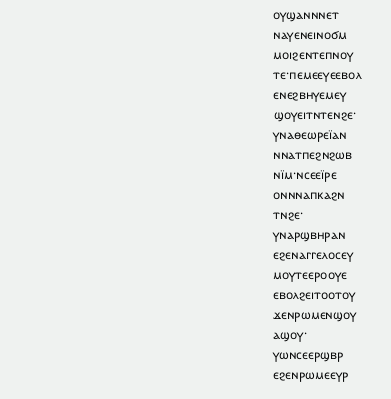ⲟⲩϣⲁⲛⲛⲛⲉⲧ
ⲛⲁⲩⲉⲛⲉⲓⲛⲟϭⲙ
ⲙⲟⲓϩⲉⲛⲧⲉⲡⲛⲟⲩ
ⲧⲉ·ⲡⲉⲙⲉⲉⲩⲉⲉⲃⲟⲗ
ⲉⲛⲉϩⲃⲏⲩⲉⲙⲉⲩ
ϣⲟⲩⲉⲓⲧⲛⲧⲉⲛϩⲉ·
ⲩⲛⲁⲑⲉⲱⲣⲉⲓ̈ⲁⲛ
ⲛⲛⲁⲧⲡⲉϩⲛϩⲱⲃ
ⲛⲓ̈ⲙ·ⲛⲥⲉⲉⲓ̈ⲣⲉ
ⲟⲛⲛⲛⲁⲡⲕⲁϩⲛ
ⲧⲛϩⲉ·
ⲩⲛⲁⲣϣⲃⲏⲣⲁⲛ
ⲉϩⲉⲛⲁⲅⲅⲉⲗⲟⲥⲉⲩ
ⲙⲟⲩⲧⲉⲉⲣⲟⲟⲩⲉ
ⲉⲃⲟⲗϩⲉⲓⲧⲟⲟⲧⲟⲩ
ϫⲉⲛⲣⲱⲙⲉⲛϣⲟⲩ
ⲁϣⲟⲩ·
ⲩⲱⲛⲥⲉⲉⲣϣⲃⲣ
ⲉϩⲉⲛⲣⲱⲙⲉⲉⲩⲣ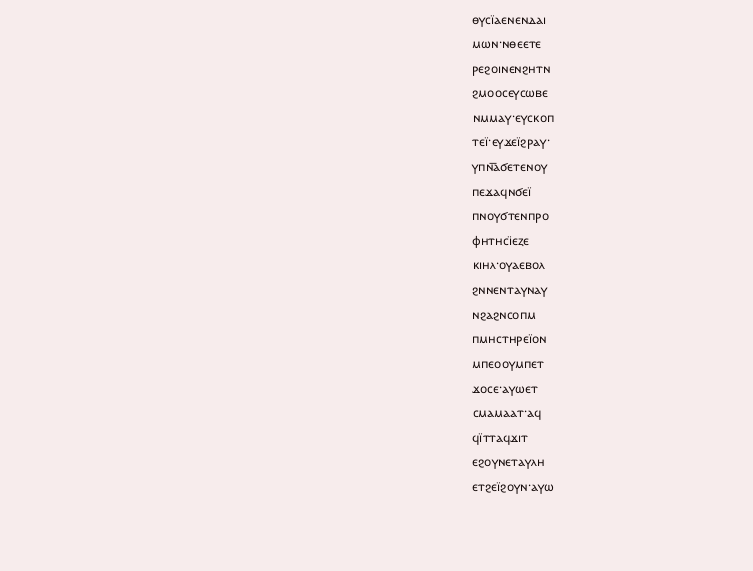ⲑⲩⲥⲓ̈ⲁⲉⲛⲉⲛⲇⲁⲓ
ⲙⲱⲛ·ⲛⲑⲉⲉⲧⲉ
ⲣⲉϩⲟⲓⲛⲉⲛϩⲏⲧⲛ
ϩⲙⲟⲟⲥⲉⲩⲥⲱⲃⲉ
ⲛⲙⲙⲁⲩ·ⲉⲩⲥⲕⲟⲡ
ⲧⲉⲓ̈·ⲉⲩϫⲉⲓ̈ϩⲣⲁⲩ·
ⲩⲡⲛ︤ⲁ︥ϭⲉⲧⲉⲛⲟⲩ
ⲡⲉϫⲁϥⲛϭⲉⲓ̈
ⲡⲛⲟⲩϭⲧⲉⲛⲡⲣⲟ
ⲫⲏⲧⲏⲥⲓ̈ⲉⲍⲉ
ⲕⲓⲏⲗ·ⲟⲩⲁⲉⲃⲟⲗ
ϩⲛⲛⲉⲛⲧⲁⲩⲛⲁⲩ
ⲛϩⲁϩⲛⲥⲟⲡⲙ
ⲡⲙⲏⲥⲧⲏⲣⲉⲓ̈ⲟⲛ
ⲙⲡⲉⲟⲟⲩⲙⲡⲉⲧ
ϫⲟⲥⲉ·ⲁⲩⲱⲉⲧ
ⲥⲙⲁⲙⲁⲁⲧ·ⲁϥ
ϥⲓ̈ⲧⲧⲁϥϫⲓⲧ
ⲉϩⲟⲩⲛⲉⲧⲁⲩⲗⲏ
ⲉⲧϩⲉⲓ̈ϩⲟⲩⲛ·ⲁⲩⲱ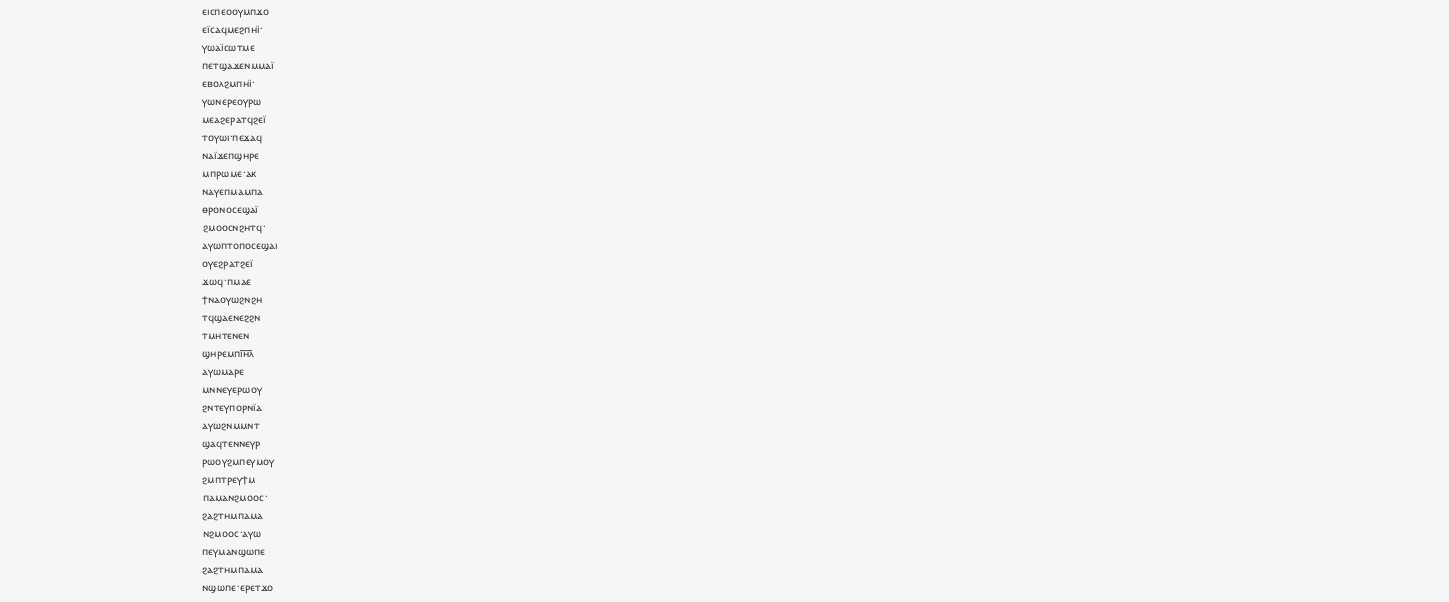ⲉⲓⲥⲡⲉⲟⲟⲩⲙⲡϫⲟ
ⲉⲓ̈ⲥⲁϥⲙⲉϩⲡⲏⲓ̈·
ⲩⲱⲁⲓ̈ⲥⲱⲧⲙⲉ
ⲡⲉⲧϣⲁϫⲉⲛⲙⲙⲁⲓ̈
ⲉⲃⲟⲗϩⲙⲡⲏⲓ̈·
ⲩⲱⲛⲉⲣⲉⲟⲩⲣⲱ
ⲙⲉⲁϩⲉⲣⲁⲧϥϩⲉⲓ̈
ⲧⲟⲩⲱⲓ·ⲡⲉϫⲁϥ
ⲛⲁⲓ̈ϫⲉⲡϣⲏⲣⲉ
ⲙⲡⲣⲱⲙⲉ·ⲁⲕ
ⲛⲁⲩⲉⲡⲙⲁⲙⲡⲁ
ⲑⲣⲟⲛⲟⲥⲉϣⲁⲓ̈
ϩⲙⲟⲟⲥⲛϩⲏⲧϥ·
ⲁⲩⲱⲡⲧⲟⲡⲟⲥⲉϣⲁⲓ
ⲟⲩⲉϩⲣⲁⲧϩⲉⲓ̈
ϫⲱϥ·ⲡⲙⲁⲉ
ϯⲛⲁⲟⲩⲱϩⲛϩⲏ
ⲧϥϣⲁⲉⲛⲉϩϩⲛ
ⲧⲙⲏⲧⲉⲛⲉⲛ
ϣⲏⲣⲉⲙⲡⲓ︤ⲏ︦ⲗ︥
ⲁⲩⲱⲙⲁⲣⲉ
ⲙⲛⲛⲉⲩⲉⲣⲱⲟⲩ
ϩⲛⲧⲉⲩⲡⲟⲣⲛⲓ̈ⲁ
ⲁⲩⲱϩⲛⲙⲙⲛⲧ
ϣⲁϥⲧⲉⲛⲛⲉⲩⲣ
ⲣⲱⲟⲩϩⲙⲡⲉⲩⲙⲟⲩ
ϩⲙⲡⲧⲣⲉⲩϯⲙ
ⲡⲁⲙⲁⲛϩⲙⲟⲟⲥ·
ϩⲁϩⲧⲏⲙⲡⲁⲙⲁ
ⲛϩⲙⲟⲟⲥ·ⲁⲩⲱ
ⲡⲉⲩⲙⲁⲛϣⲱⲡⲉ
ϩⲁϩⲧⲏⲙⲡⲁⲙⲁ
ⲛϣⲱⲡⲉ·ⲉⲣⲉⲧϫⲟ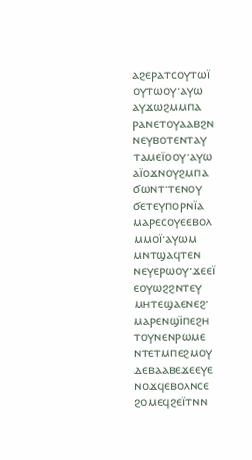ⲁϩⲉⲣⲁⲧⲥⲟⲩⲧⲱⲓ̈
ⲟⲩⲧⲱⲟⲩ·ⲁⲩⲱ
ⲁⲩϫⲱϩⲙⲙⲡⲁ
ⲣⲁⲛⲉⲧⲟⲩⲁⲁⲃϩⲛ
ⲛⲉⲩⲃⲟⲧⲉⲛⲧⲁⲩ
ⲧⲁⲙⲉⲓ̈ⲟⲟⲩ·ⲁⲩⲱ
ⲁⲓ̈ⲟϫⲛⲟⲩϩⲙⲡⲁ
ϭⲱⲛⲧ·ⲧⲉⲛⲟⲩ
ϭⲉⲧⲉⲩⲡⲟⲣⲛⲓ̈ⲁ
ⲙⲁⲣⲉⲥⲟⲩⲉⲉⲃⲟⲗ
ⲙⲙⲟⲓ̈·ⲁⲩⲱⲙ
ⲙⲛⲧϣⲁϥⲧⲉⲛ
ⲛⲉⲩⲉⲣⲱⲟⲩ·ϫⲉⲉⲓ̈
ⲉⲟⲩⲱϩϩⲛⲧⲉⲩ
ⲙⲏⲧⲉϣⲁⲉⲛⲉϩ·
ⲙⲁⲣⲉⲛϣⲓ̈ⲡⲉϩⲏ
ⲧⲟⲩⲛⲉⲛⲣⲱⲙⲉ
ⲛⲧⲉⲧⲙⲡⲉϩⲙⲟⲩ
ⲇⲉⲃⲁⲁⲃⲉϫⲉⲉⲩⲉ
ⲛⲟϫϥⲉⲃⲟⲗⲛⲥⲉ
ϩⲟⲙⲉϥϩⲉⲓ̈ⲧⲛⲛ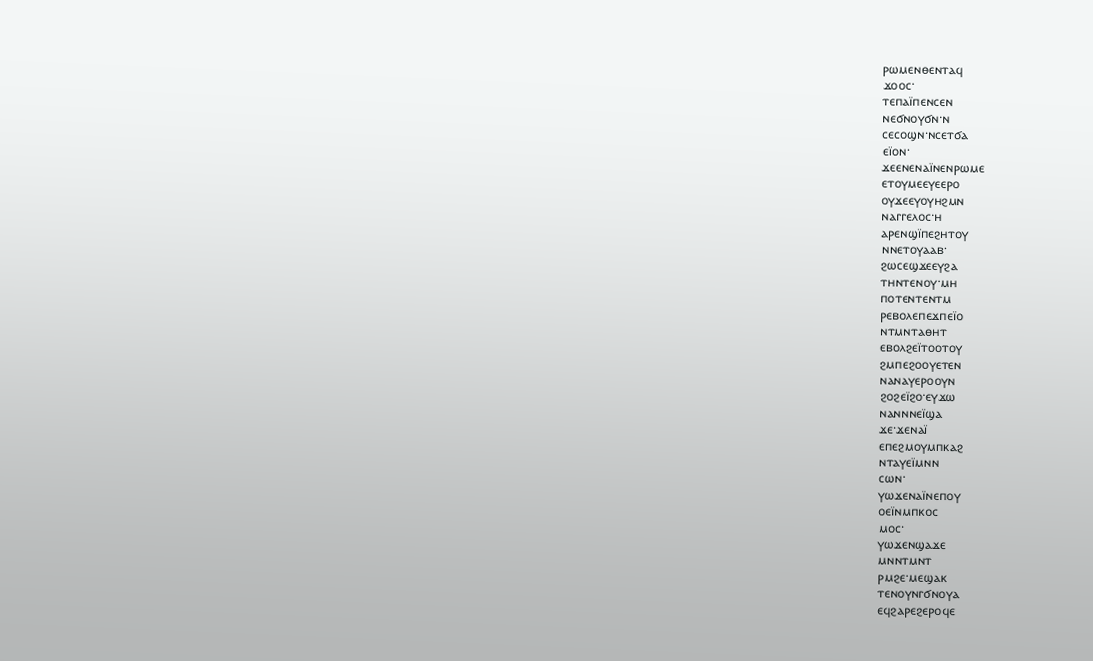ⲣⲱⲙⲉⲛⲑⲉⲛⲧⲁϥ
ϫⲟⲟⲥ·
ⲧⲉⲡⲁⲓ̈ⲡⲉⲛⲥⲉⲛ
ⲛⲉϭⲛⲟⲩϭⲛ·ⲛ
ⲥⲉⲥⲟϣⲛ·ⲛⲥⲉⲧϭⲁ
ⲉⲓ̈ⲟⲛ·
ϫⲉⲉⲛⲉⲛⲁⲓ̈ⲛⲉⲛⲣⲱⲙⲉ
ⲉⲧⲟⲩⲙⲉⲉⲩⲉⲉⲣⲟ
ⲟⲩϫⲉⲉⲩⲟⲩⲏϩⲙⲛ
ⲛⲁⲅⲅⲉⲗⲟⲥ·ⲏ
ⲁⲣⲉⲛϣⲓ̈ⲡⲉϩⲏⲧⲟⲩ
ⲛⲛⲉⲧⲟⲩⲁⲁⲃ·
ϩⲱⲥⲉϣϫⲉⲉⲩϩⲁ
ⲧⲏⲛⲧⲉⲛⲟⲩ·ⲙⲏ
ⲡⲟⲧⲉⲛⲧⲉⲛⲧⲙ
ⲣⲉⲃⲟⲗⲉⲡⲉϫⲡⲉⲓ̈ⲟ
ⲛⲧⲙⲛⲧⲁⲑⲏⲧ
ⲉⲃⲟⲗϩⲉⲓ̈ⲧⲟⲟⲧⲟⲩ
ϩⲙⲡⲉϩⲟⲟⲩⲉⲧⲉⲛ
ⲛⲁⲛⲁⲩⲉⲣⲟⲟⲩⲛ
ϩⲟϩⲉⲓ̈ϩⲟ·ⲉⲩϫⲱ
ⲛⲁⲛⲛⲛⲉⲓ̈ϣⲁ
ϫⲉ·ϫⲉⲛⲁⲓ̈
ⲉⲡⲉϩⲙⲟⲩⲙⲡⲕⲁϩ
ⲛⲧⲁⲩⲉⲓ̈ⲙⲛⲛ
ⲥⲱⲛ·
ⲩⲱϫⲉⲛⲁⲓ̈ⲛⲉⲡⲟⲩ
ⲟⲉⲓ̈ⲛⲙⲡⲕⲟⲥ
ⲙⲟⲥ·
ⲩⲱϫⲉⲛϣⲁϫⲉ
ⲙⲛⲛⲧⲙⲛⲧ
ⲣⲙϩⲉ·ⲙⲉϣⲁⲕ
ⲧⲉⲛⲟⲩⲛⲅϭⲛⲟⲩⲁ
ⲉϥϩⲁⲣⲉϩⲉⲣⲟϥⲉ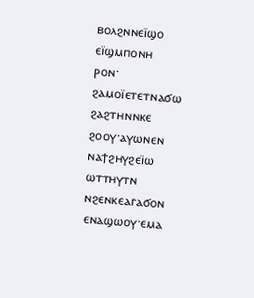ⲃⲟⲗϩⲛⲛⲉⲓ̈ϣⲟ
ⲉⲓ̈ϣⲙⲡⲟⲛⲏ
ⲣⲟⲛ·
ϩⲁⲙⲟⲓ̈ⲉⲧⲉⲧⲛⲁϭⲱ
ϩⲁϩⲧⲏⲛⲛⲕⲉ
ϩⲟⲟⲩ·ⲁⲩⲱⲛⲉⲛ
ⲛⲁϯϩⲏⲩϩⲉⲓ̈ⲱ
ⲱⲧⲧⲏⲩⲧⲛ
ⲛϩⲉⲛⲕⲉⲁⲅⲁϭⲟⲛ
ⲉⲛⲁϣⲱⲟⲩ·ⲉⲙⲁ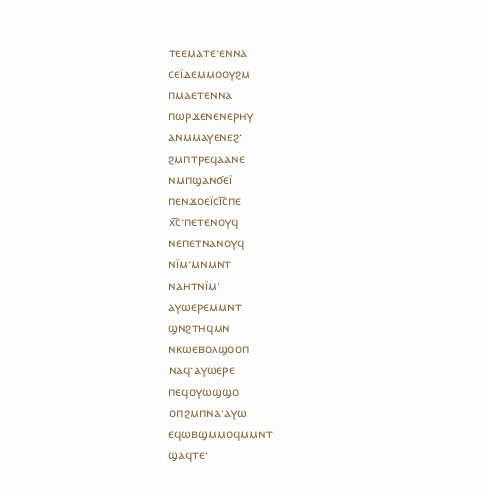ⲧⲉⲉⲙⲁⲧⲉ·ⲉⲛⲛⲁ
ⲥⲉⲓ̈ⲇⲉⲙⲙⲟⲟⲩϩⲙ
ⲡⲙⲁⲉⲧⲉⲛⲛⲁ
ⲡⲱⲣϫⲉⲛⲉⲛⲉⲣⲏⲩ
ⲁⲛⲙⲙⲁⲩⲉⲛⲉϩ·
ϩⲙⲡⲧⲣⲉϥⲁⲁⲛⲉ
ⲛⲙⲡϣⲁⲛϭⲉⲓ̈
ⲡⲉⲛϫⲟⲉⲓ̈ⲥⲓ︤ⲥ︥ⲡⲉ
ⲭ︤ⲥ︥·ⲡⲉⲧⲉⲛⲟⲩϥ
ⲛⲉⲡⲉⲧⲛⲁⲛⲟⲩϥ
ⲛⲓ̈ⲙ·ⲙⲛⲙⲛⲧ
ⲛⲁⲏⲧⲛⲓ̈ⲙ·
ⲁⲩⲱⲉⲣⲉⲙⲙⲛⲧ
ϣⲛϩⲧⲏϥⲙⲛ
ⲛⲕⲱⲉⲃⲟⲗϣⲟⲟⲡ
ⲛⲁϥ·ⲁⲩⲱⲉⲣⲉ
ⲡⲉϥⲟⲩⲱϣϣⲟ
ⲟⲡϩⲙⲡⲛⲁ·ⲁⲩⲱ
ⲉϥⲱⲃϣⲙⲙⲟϥⲙⲙⲛⲧ
ϣⲁϥⲧⲉ·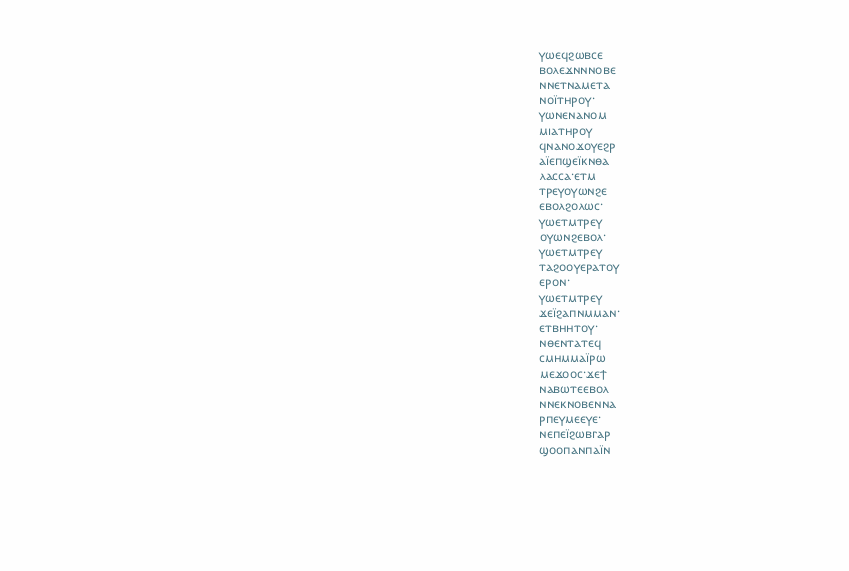ⲩⲱⲉϥϩⲱⲃⲥⲉ
ⲃⲟⲗⲉϫⲛⲛⲛⲟⲃⲉ
ⲛⲛⲉⲧⲛⲁⲙⲉⲧⲁ
ⲛⲟⲓ̈ⲧⲏⲣⲟⲩ·
ⲩⲱⲛⲉⲛⲁⲛⲟⲙ
ⲙⲓⲁⲧⲏⲣⲟⲩ
ϥⲛⲁⲛⲟϫⲟⲩⲉϩⲣ
ⲁⲓ̈ⲉⲡϣⲉⲓ̈ⲕⲛⲑⲁ
ⲗⲁⲥⲥⲁ·ⲉⲧⲙ
ⲧⲣⲉⲩⲟⲩⲱⲛϩⲉ
ⲉⲃⲟⲗϩⲟⲗⲱⲥ·
ⲩⲱⲉⲧⲙⲧⲣⲉⲩ
ⲟⲩⲱⲛϩⲉⲃⲟⲗ·
ⲩⲱⲉⲧⲙⲧⲣⲉⲩ
ⲧⲁϩⲟⲟⲩⲉⲣⲁⲧⲟⲩ
ⲉⲣⲟⲛ·
ⲩⲱⲉⲧⲙⲧⲣⲉⲩ
ϫⲉⲓ̈ϩⲁⲡⲛⲙⲙⲁⲛ·
ⲉⲧⲃⲏⲏⲧⲟⲩ·
ⲛⲑⲉⲛⲧⲁⲧⲉϥ
ⲥⲙⲏⲙⲙⲁⲓ̈ⲣⲱ
ⲙⲉϫⲟⲟⲥ·ϫⲉϯ
ⲛⲁⲃⲱⲧⲉⲉⲃⲟⲗ
ⲛⲛⲉⲕⲛⲟⲃⲉⲛⲛⲁ
ⲣⲡⲉⲩⲙⲉⲉⲩⲉ·
ⲛⲉⲡⲉⲓ̈ϩⲱⲃⲅⲁⲣ
ϣⲟⲟⲡⲁⲛⲡⲁⲓ̈ⲛ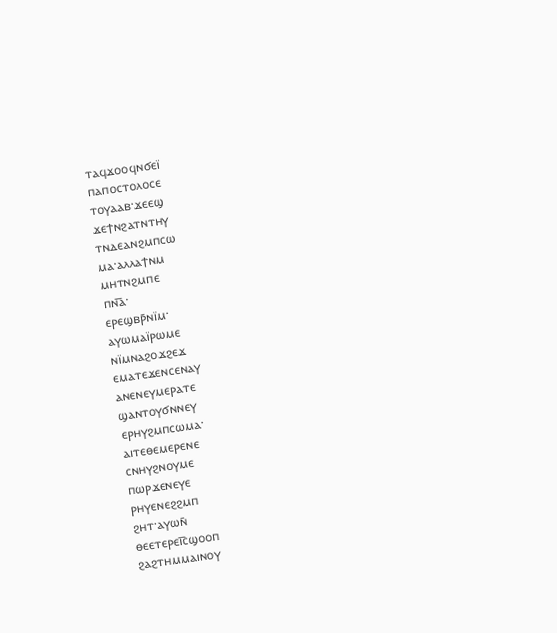ⲧⲁϥϫⲟⲟϥⲛϭⲉⲓ̈
ⲡⲁⲡⲟⲥⲧⲟⲗⲟⲥⲉ
ⲧⲟⲩⲁⲁⲃ·ϫⲉⲉϣ
ϫⲉϯⲛϩⲁⲧⲛⲧⲏⲩ
ⲧⲛⲇⲉⲁⲛϩⲙⲡⲥⲱ
ⲙⲁ·ⲁⲗⲗⲁϯⲛⲙ
ⲙⲏⲧⲛϩⲙⲡⲉ
ⲡⲛ︤ⲁ︥·
ⲉⲣⲉϣⲃⲣ̄ⲛⲓ̈ⲙ·
ⲁⲩⲱⲙⲁⲓ̈ⲣⲱⲙⲉ
ⲛⲓ̈ⲙⲛⲁϩⲟϫϩⲉϫ
ⲉⲙⲁⲧⲉϫⲉⲛⲥⲉⲛⲁⲩ
ⲁⲛⲉⲛⲉⲩⲙⲉⲣⲁⲧⲉ
ϣⲁⲛⲧⲟⲩϭⲛⲛⲉⲩ
ⲉⲣⲏⲩϩⲙⲡⲥⲱⲙⲁ·
ⲁⲓⲧⲉⲑⲉⲙⲉⲣⲉⲛⲉ
ⲥⲛⲏⲩϩⲛⲟⲩⲙⲉ
ⲡⲱⲣϫⲉⲛⲉⲩⲉ
ⲣⲏⲩⲉⲛⲉϩϩⲙⲡ
ϩⲏⲧ·ⲁⲩⲱⲛ̄
ⲑⲉⲉⲧⲉⲣⲉⲓ︤ⲥ︥ϣⲟⲟⲡ
ϩⲁϩⲧⲏⲙⲙⲁⲓⲛⲟⲩ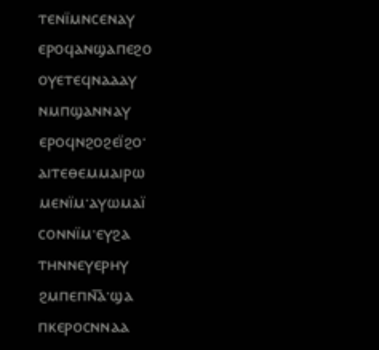ⲧⲉⲛⲓ̈ⲙⲛⲥⲉⲛⲁⲩ
ⲉⲣⲟϥⲁⲛϣⲁⲡⲉϩⲟ
ⲟⲩⲉⲧⲉϥⲛⲁⲁⲁⲩ
ⲛⲙⲡϣⲁⲛⲛⲁⲩ
ⲉⲣⲟϥⲛϩⲟϩⲉⲓ̈ϩⲟ·
ⲁⲓⲧⲉⲑⲉⲙⲙⲁⲓⲣⲱ
ⲙⲉⲛⲓ̈ⲙ·ⲁⲩⲱⲙⲁⲓ̈
ⲥⲟⲛⲛⲓ̈ⲙ·ⲉⲩϩⲁ
ⲧⲏⲛⲛⲉⲩⲉⲣⲏⲩ
ϩⲙⲡⲉⲡⲛ︤ⲁ︥·ϣⲁ
ⲡⲕⲉⲣⲟⲥⲛⲛⲁⲁ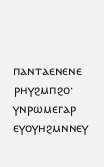ⲡⲁⲛⲧⲁⲉⲛⲉⲛⲉ
ⲣⲏⲩϩⲙⲡϩⲟ·
ⲩⲛⲣⲱⲙⲉⲅⲁⲣ
ⲉⲩⲟⲩⲏϩⲙⲛⲛⲉⲩ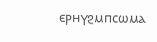ⲉⲣⲏⲩϩⲙⲡⲥⲱⲙⲁ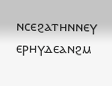ⲛⲥⲉϩⲁⲧⲏⲛⲛⲉⲩ
ⲉⲣⲏⲩⲇⲉⲁⲛϩⲙ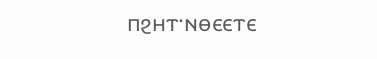ⲡϩⲏⲧ·ⲛⲑⲉⲉⲧⲉ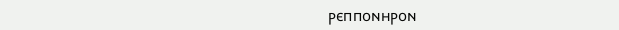ⲣⲉⲡⲡⲟⲛⲏⲣⲟⲛ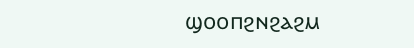ϣⲟⲟⲡϩⲛϩⲁϩⲙ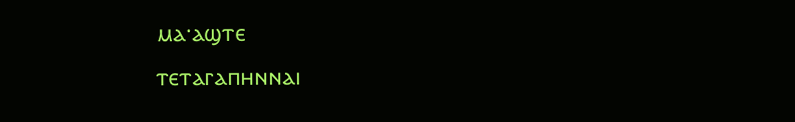ⲙⲁ·ⲁϣⲧⲉ
ⲧⲉⲧⲁⲅⲁⲡⲏⲛⲛⲁⲓ